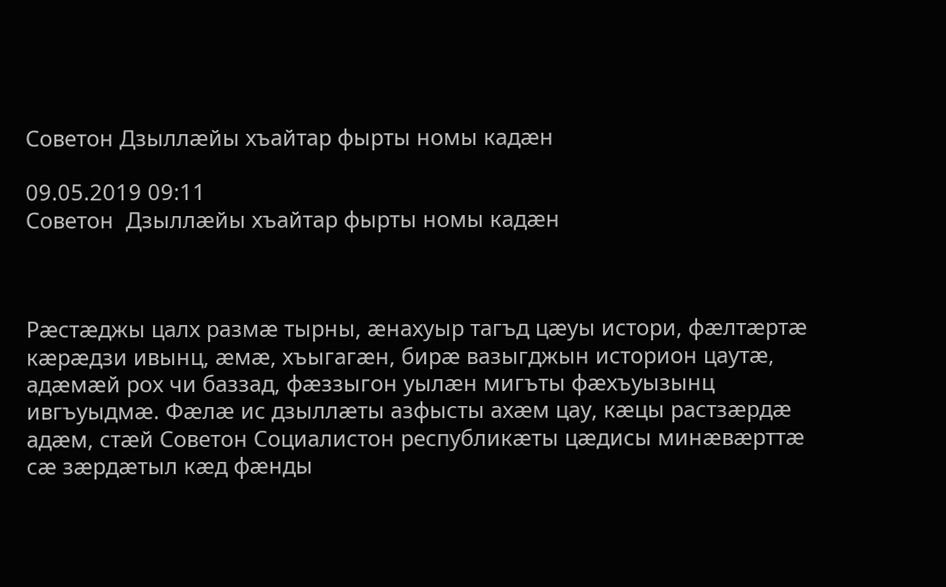Советон Дзыллæйы хъайтар фырты номы кадæн

09.05.2019 09:11
Советон  Дзыллæйы хъайтар фырты номы кадæн



Рæстæджы цалх размæ тырны, æнахуыр тагъд цæуы истори, фæлтæртæ кæрæдзи ивынц, æмæ, хъыгагæн, бирæ вазыгджын историон цаутæ, адæмæй рох чи баззад, фæззыгон уылæн мигъты фæхъуызынц ивгъуыдмæ. Фæлæ ис дзыллæты азфысты ахæм цау, кæцы растзæрдæ адæм, стæй Советон Социалистон республикæты цæдисы минæвæрттæ сæ зæрдæтыл кæд фæнды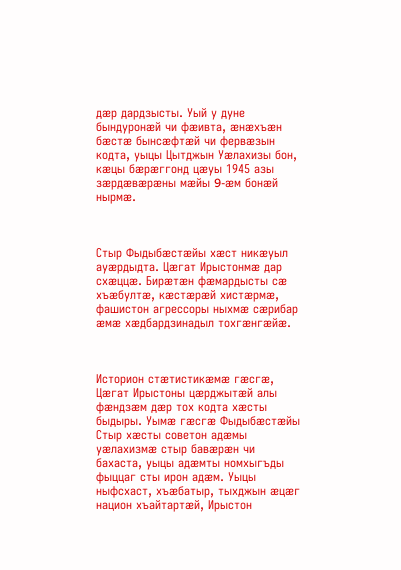дæр дардзысты. Уый у дуне бындуронæй чи фæивта, æнæхъæн бæстæ бынсæфтæй чи фервæзын кодта, уыцы Цытджын Уæлахизы бон, кæцы бæрæггонд цæуы 1945 азы зæрдæвæрæны мæйы 9-æм бонæй нырмæ.



Стыр Фыдыбæстæйы хæст никæуыл ауæрдыдта. Цæгат Ирыстонмæ дар схæццæ. Бирæтæн фæмардысты сæ хъæбултæ, кæстæрæй хистæрмæ, фашистон агрессоры ныхмæ сæрибар æмæ хæдбардзинадыл тохгæнгæйæ.



Историон стæтистикæмæ гæсгæ, Цæгат Ирыстоны цæрджытæй алы фæндзæм дæр тох кодта хæсты быдыры. Уымæ гæсгæ Фыдыбæстæйы Стыр хæсты советон адæмы уæлахизмæ стыр бавæрæн чи бахаста, уыцы адæмты номхыгъды фыццаг сты ирон адæм. Уыцы ныфсхаст, хъæбатыр, тыхджын æцæг национ хъайтартæй, Ирыстон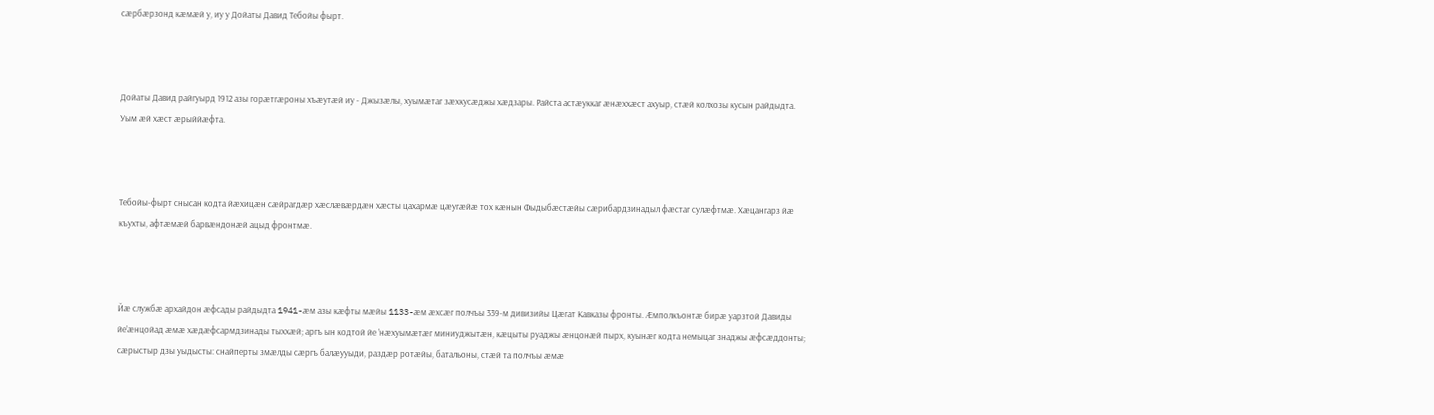сæрбæрзонд кæмæй у, иу у Дойаты Давид Тебойы фырт.



Дойаты Давид райгуырд 1912 азы горæтгæроны хъæутæй иу - Джызæлы, хуымæтаг зæхкусæджы хæдзары. Райста астæуккаг æнæххæст ахуыр, стæй колхозы кусын райдыдта. Уым æй хæст æрыййæфта.



Тебойы-фырт снысан кодта йæхицæн сæйрагдæр хæслæвæрдæн хæсты цахармæ цæугæйæ тох кæнын Фыдыбæстæйы сæрибардзинадыл фæстаг сулæфтмæ. Хæцангарз йæ къухты, афтæмæй барвæндонæй ацыд фронтмæ.



Йæ службæ архайдон æфсады райдыдта 1941-æм азы кæфты мæйы 1133-æм æхсæг полчъы 339-м дивизийы Цæгат Кавказы фронты. Æмполкъонтæ бирæ уарзтой Давиды йе’æнцойад æмæ хæдæфсармдзинады тыххæй; аргъ ын кодтой йе ’нæхуымæтæг миниуджытæн, кæцыты руаджы æнцонæй пырх, куынæг кодта немыцаг знаджы æфсæддонты; сæрыстыр дзы уыдысты: снайперты змæлды сæргъ балæууыди, раздæр ротæйы, батальоны, стæй та полчъы æмæ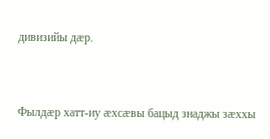дивизийы дæр.



Фылдæр хатт-иу æхсæвы бацыд знаджы зæххы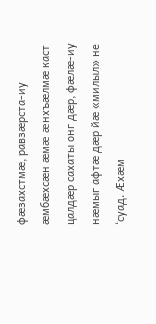фæзахстмæ, равзæрста-иу æмбæхсæн æмæ æнхъæлмæ каст цалдæр сахаты онг дæр, фæлæ-иу нæмыг афтæ дæр йæ «милыл» не ‘суад. Æхæм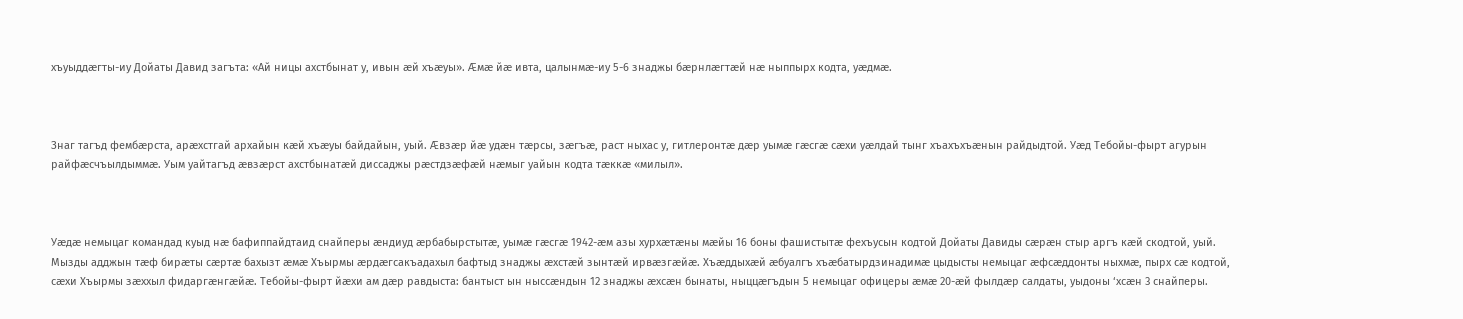хъуыддæгты-иу Дойаты Давид загъта: «Ай ницы ахстбынат у, ивын æй хъæуы». Æмæ йæ ивта, цалынмæ-иу 5-6 знаджы бæрнлæгтæй нæ ныппырх кодта, уæдмæ.



Знаг тагъд фембæрста, арæхстгай архайын кæй хъæуы байдайын, уый. Æвзæр йæ удæн тæрсы, зæгъæ, раст ныхас у, гитлеронтæ дæр уымæ гæсгæ сæхи уæлдай тынг хъахъхъæнын райдыдтой. Уæд Тебойы-фырт агурын райфæсчъылдыммæ. Уым уайтагъд æвзæрст ахстбынатæй диссаджы рæстдзæфæй нæмыг уайын кодта тæккæ «милыл».



Уæдæ немыцаг командад куыд нæ бафиппайдтаид снайперы æндиуд æрбабырстытæ, уымæ гæсгæ 1942-æм азы хурхæтæны мæйы 16 боны фашистытæ фехъусын кодтой Дойаты Давиды сæрæн стыр аргъ кæй скодтой, уый. Мызды адджын тæф бирæты сæртæ бахызт æмæ Хъырмы æрдæгсакъадахыл бафтыд знаджы æхстæй зынтæй ирвæзгæйæ. Хъæддыхæй æбуалгъ хъæбатырдзинадимæ цыдысты немыцаг æфсæддонты ныхмæ, пырх сæ кодтой, сæхи Хъырмы зæххыл фидаргæнгæйæ. Тебойы-фырт йæхи ам дæр равдыста: бантыст ын ныссæндын 12 знаджы æхсæн бынаты, ныццæгъдын 5 немыцаг офицеры æмæ 20-æй фылдæр салдаты, уыдоны ‘хсæн 3 снайперы.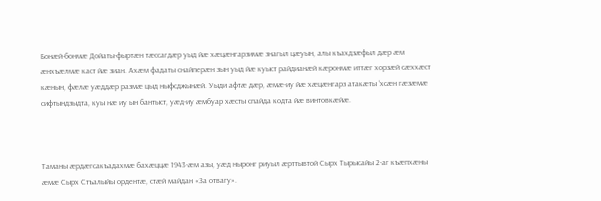Бонæй-бонмæ Дойаты-фыртæн тæссагдæр уыд йæ хæцæнгарзимæ знагыл цæуын, алы къахдзæфыл дæр æм æнхъæлмæ каст йæ зиан. Ахæм фадаты снайперæн зын уыд йæ куыст райдианæй кæронмæ иттæг хорзæй сæххæст кæнын, фæлæ уæддæр размæ цыд ныфсджынæй. Уыди афтæ дæр, æмæ-иу йæ хæцæнгарз атакæты ‘хсæн гæзæмæ сифтындзыдта, куы нæ иу ын бантыст, уæд-иу æмбуар хæсты спайда кодта йæ винтовкæйæ.



Таманы æрдæгсакъадахмæ бахæццæ 1943-æм азы, уæд ныронг риуыл æрттывтой Сырх Тырысайы 2-аг къæпхæны æмæ Сырх Стъалыйы ордентæ, стæй майдан «За отвагу».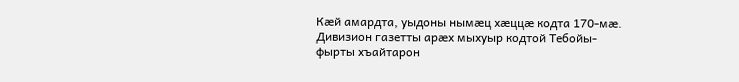Кæй амардта, уыдоны нымæц хæццæ кодта 170-мæ. Дивизион газетты арæх мыхуыр кодтой Тебойы-фырты хъайтарон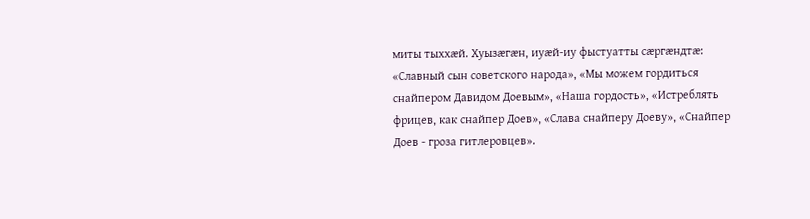миты тыххæй. Хуызæгæн, иуæй-иу фыстуатты сæргæндтæ: «Славный сын советского народа», «Мы можем гордиться снайпером Давидом Доевым», «Наша гордость», «Истреблять фрицев, как снайпер Доев», «Слава снайперу Доеву», «Снайпер Доев - гроза гитлеровцев».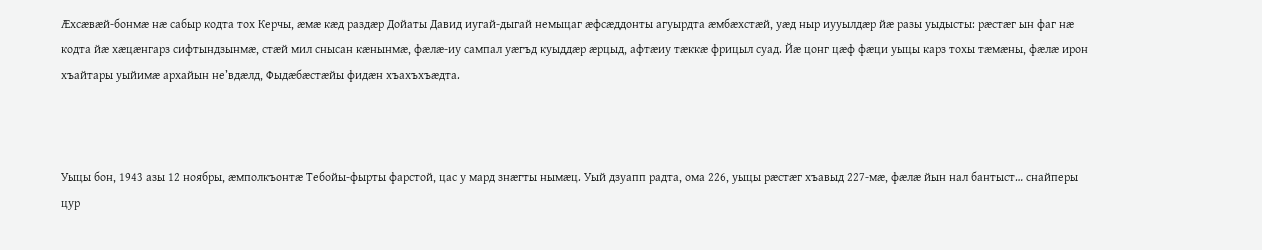Æхсæвæй-бонмæ нæ сабыр кодта тох Керчы, æмæ кæд раздæр Дойаты Давид иугай-дыгай немыцаг æфсæддонты агуырдта æмбæхстæй, уæд ныр иууылдæр йæ разы уыдысты: рæстæг ын фаг нæ кодта йæ хæцæнгарз сифтындзынмæ, стæй мил снысан кæнынмæ, фæлæ-иу сампал уæгъд куыддæр æрцыд, афтæиу тæккæ фрицыл суад. Йæ цонг цæф фæци уыцы карз тохы тæмæны, фæлæ ирон хъайтары уыйимæ архайын не’вдæлд, Фыдæбæстæйы фидæн хъахъхъæдта.



Уыцы бон, 1943 азы 12 ноябры, æмполкъонтæ Тебойы-фырты фарстой, цас у мард знæгты нымæц. Уый дзуапп радта, ома 226, уыцы рæстæг хъавыд 227-мæ, фæлæ йын нал бантыст… снайперы цур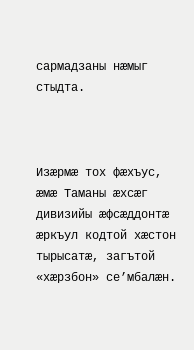сармадзаны нæмыг стыдта.



Изæрмæ тох фæхъус, æмæ Таманы æхсæг дивизийы æфсæддонтæ æркъул кодтой хæстон тырысатæ, загътой «хæрзбон» се’мбалæн.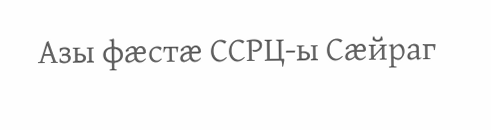Азы фæстæ ССРЦ-ы Сæйраг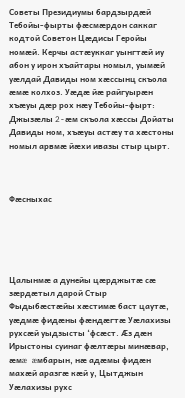Советы Президиумы бардзырдæй Тебойы-фырты фæсмæрдон саккаг кодтой Советон Цæдисы Геройы номæй. Керчы астæуккаг уынгтæй иу абон у ирон хъайтары номыл, уымæй уæлдай Давиды ном хæссынц скъола æмæ колхоз. Уæдæ йæ райгуырæн хъæуы дæр рох нæу Тебойы-фырт: Джызæлы 2-æм скъола хæссы Дойаты Давиды ном, хъæуы астæу та хæстоны номыл арвмæ йæхи ивазы стыр цырт.



Фæсныхас





Цалынмæ а дунейы цæрджытæ сæ зæрдæтыл дарой Стыр Фыдыбæстæйы хæстимæ баст цаутæ, уæдмæ фидæны фæндæгтæ Уæлахизы рухсæй уыдзысты ‘фсæст. Æз дæн Ирыстоны суинаг фæлтæры минæвар, æмæ æмбарын, нæ адæмы фидæн махæй аразгæ кæй у, Цытджын Уæлахизы рухс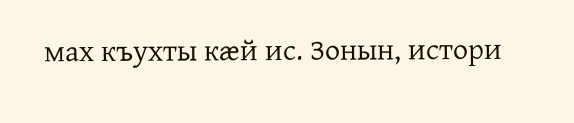мах къухты кæй ис. Зонын, истори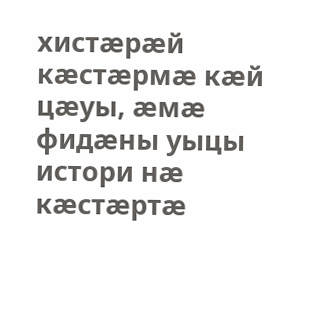хистæрæй кæстæрмæ кæй цæуы, æмæ фидæны уыцы истори нæ кæстæртæ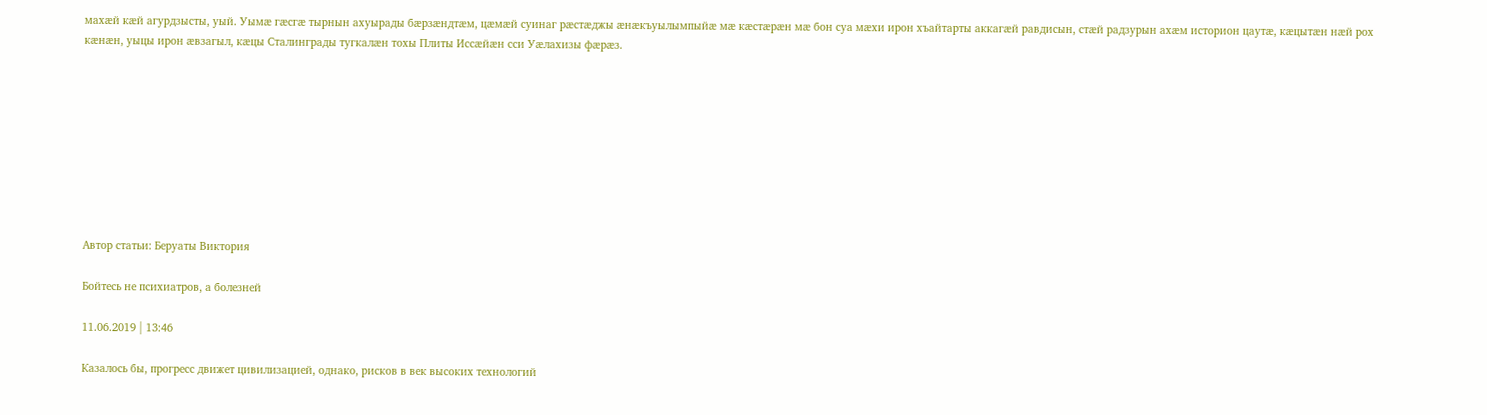махæй кæй агурдзысты, уый. Уымæ гæсгæ тырнын ахуырады бæрзæндтæм, цæмæй суинаг рæстæджы æнæкъуылымпыйæ мæ кæстæрæн мæ бон суа мæхи ирон хъайтарты аккагæй равдисын, стæй радзурын ахæм историон цаутæ, кæцытæн нæй рох кæнæн, уыцы ирон æвзагыл, кæцы Сталинграды тугкалæн тохы Плиты Иссæйæн сси Уæлахизы фæрæз.









Автор статьи: Беруаты Виктория

Бойтесь не психиатров, а болезней

11.06.2019 | 13:46

Казалось бы, прогресс движет цивилизацией, однако, рисков в век высоких технологий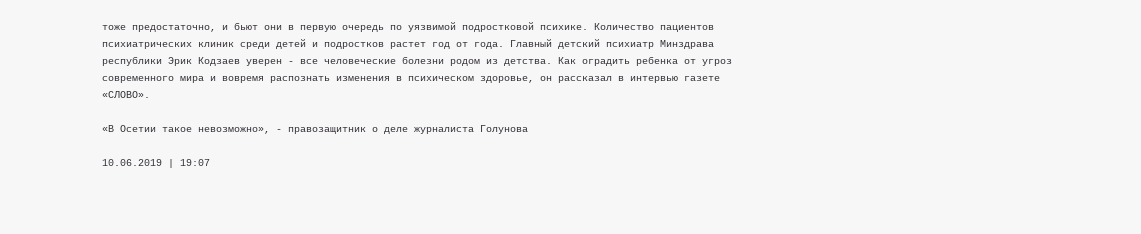тоже предостаточно, и бьют они в первую очередь по уязвимой подростковой психике. Количество пациентов психиатрических клиник среди детей и подростков растет год от года. Главный детский психиатр Минздрава республики Эрик Кодзаев уверен - все человеческие болезни родом из детства. Как оградить ребенка от угроз современного мира и вовремя распознать изменения в психическом здоровье, он рассказал в интервью газете «СЛОВО».

«В Осетии такое невозможно», - правозащитник о деле журналиста Голунова

10.06.2019 | 19:07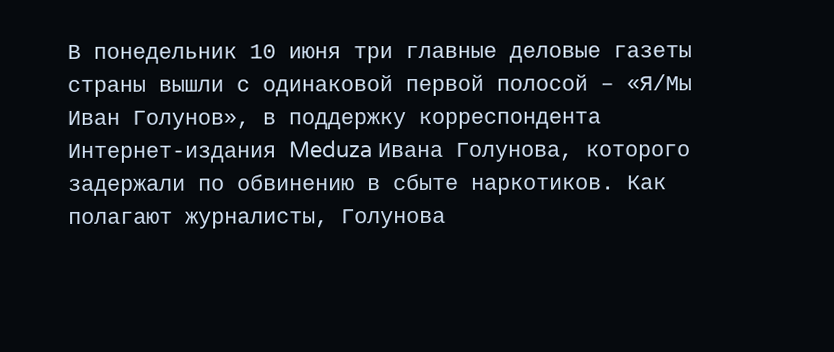В понедельник 10 июня три главные деловые газеты страны вышли с одинаковой первой полосой – «Я/Мы Иван Голунов», в поддержку корреспондента Интернет-издания Meduza Ивана Голунова, которого задержали по обвинению в сбыте наркотиков. Как полагают журналисты, Голунова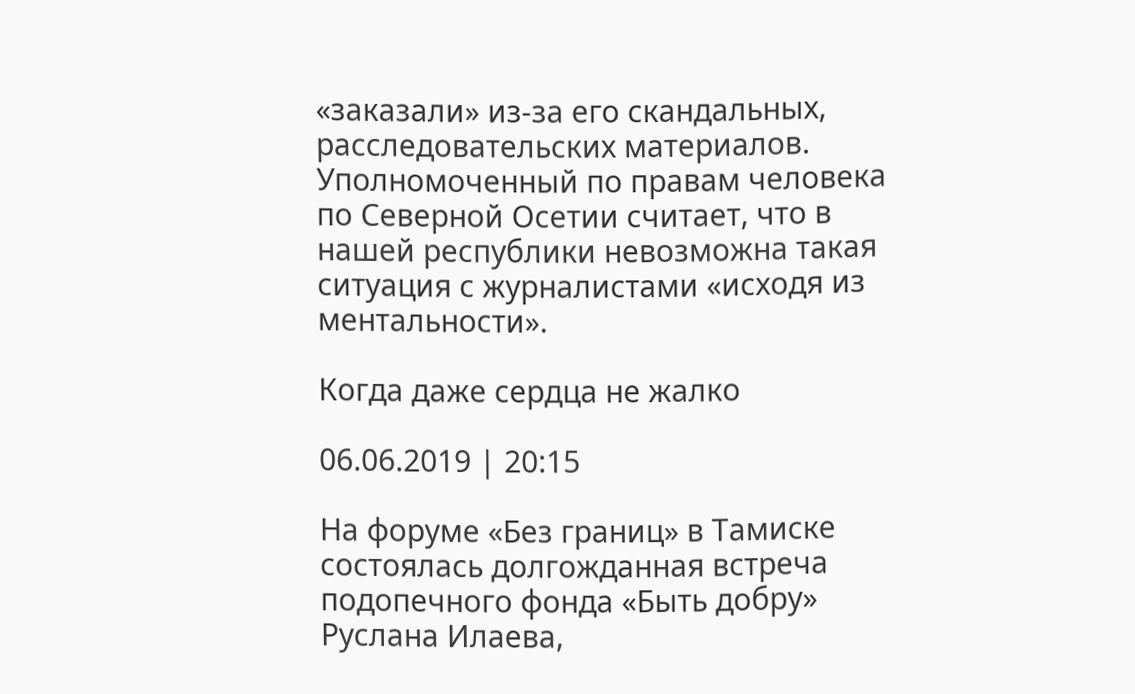«заказали» из-за его скандальных, расследовательских материалов. Уполномоченный по правам человека по Северной Осетии считает, что в нашей республики невозможна такая ситуация с журналистами «исходя из ментальности».

Когда даже сердца не жалко

06.06.2019 | 20:15

На форуме «Без границ» в Тамиске состоялась долгожданная встреча подопечного фонда «Быть добру» Руслана Илаева,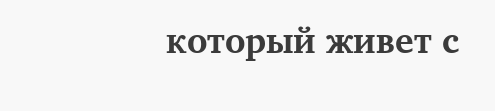который живет с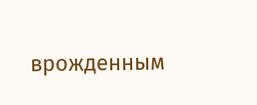врожденным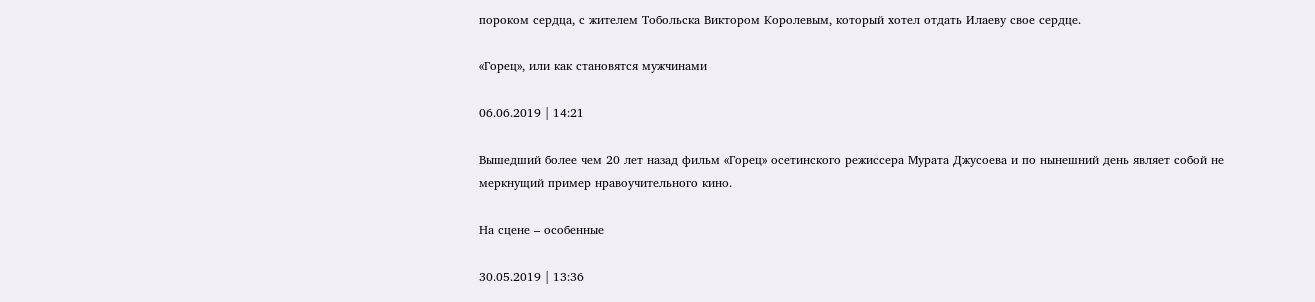пороком сердца, с жителем Тобольска Виктором Королевым, который хотел отдать Илаеву свое сердце.

«Горец», или как становятся мужчинами

06.06.2019 | 14:21

Вышедший более чем 20 лет назад фильм «Горец» осетинского режиссера Мурата Джусоева и по нынешний день являет собой не меркнущий пример нравоучительного кино.

На сцене – особенные

30.05.2019 | 13:36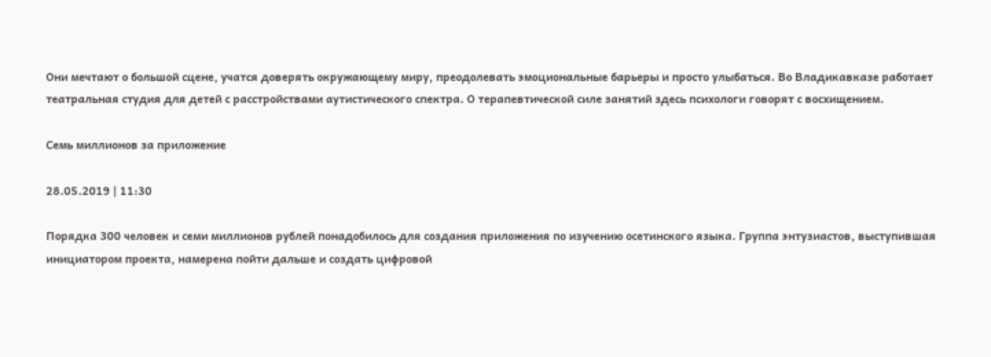Они мечтают о большой сцене, учатся доверять окружающему миру, преодолевать эмоциональные барьеры и просто улыбаться. Во Владикавказе работает театральная студия для детей с расстройствами аутистического спектра. О терапевтической силе занятий здесь психологи говорят с восхищением.

Семь миллионов за приложение

28.05.2019 | 11:30

Порядка 300 человек и семи миллионов рублей понадобилось для создания приложения по изучению осетинского языка. Группа энтузиастов, выступившая инициатором проекта, намерена пойти дальше и создать цифровой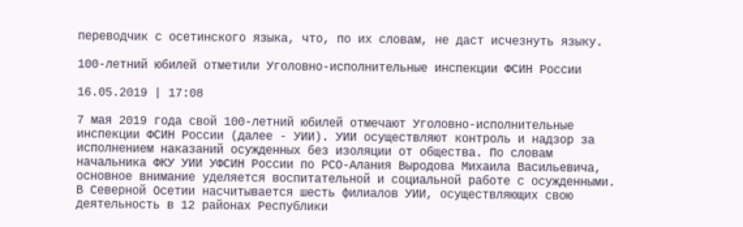переводчик с осетинского языка, что, по их словам, не даст исчезнуть языку.

100-летний юбилей отметили Уголовно-исполнительные инспекции ФСИН России

16.05.2019 | 17:08

7 мая 2019 года свой 100-летний юбилей отмечают Уголовно-исполнительные инспекции ФСИН России (далее - УИИ). УИИ осуществляют контроль и надзор за исполнением наказаний осужденных без изоляции от общества. По словам начальника ФКУ УИИ УФСИН России по РСО-Алания Выродова Михаила Васильевича, основное внимание уделяется воспитательной и социальной работе с осужденными. В Северной Осетии насчитывается шесть филиалов УИИ, осуществляющих свою деятельность в 12 районах Республики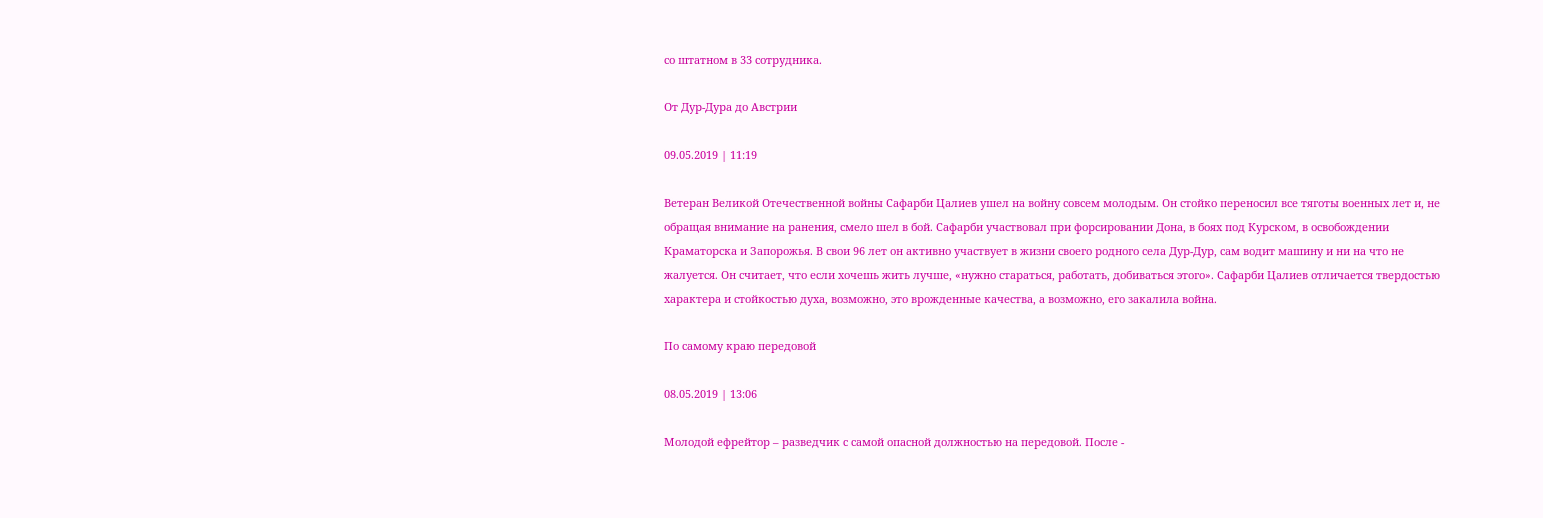со штатном в 33 сотрудника.

От Дур-Дура до Австрии

09.05.2019 | 11:19

Ветеран Великой Отечественной войны Сафарби Цалиев ушел на войну совсем молодым. Он стойко переносил все тяготы военных лет и, не обращая внимание на ранения, смело шел в бой. Сафарби участвовал при форсировании Дона, в боях под Курском, в освобождении Краматорска и Запорожья. В свои 96 лет он активно участвует в жизни своего родного села Дур-Дур, сам водит машину и ни на что не жалуется. Он считает, что если хочешь жить лучше, «нужно стараться, работать, добиваться этого». Сафарби Цалиев отличается твердостью характера и стойкостью духа, возможно, это врожденные качества, а возможно, его закалила война.

По самому краю передовой

08.05.2019 | 13:06

Молодой ефрейтор – разведчик с самой опасной должностью на передовой. После -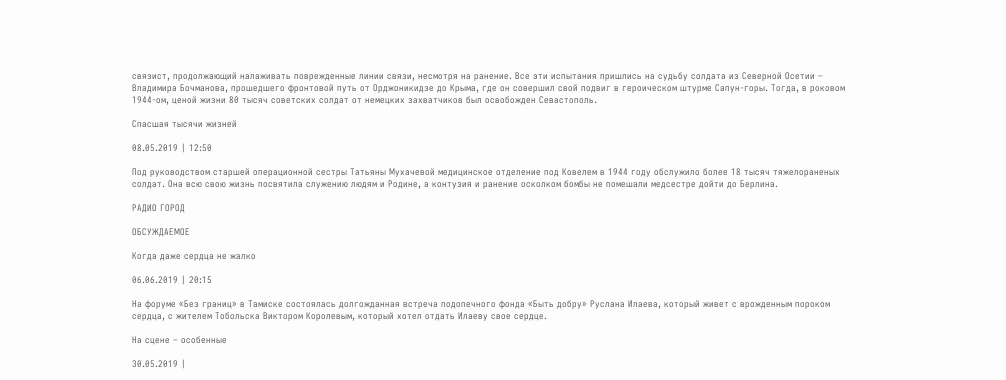связист, продолжающий налаживать поврежденные линии связи, несмотря на ранение. Все эти испытания пришлись на судьбу солдата из Северной Осетии – Владимира Бочманова, прошедшего фронтовой путь от Орджоникидзе до Крыма, где он совершил свой подвиг в героическом штурме Сапун-горы. Тогда, в роковом 1944-ом, ценой жизни 80 тысяч советских солдат от немецких захватчиков был освобожден Севастополь.

Спасшая тысячи жизней

08.05.2019 | 12:50

Под руководством старшей операционной сестры Татьяны Мухачевой медицинское отделение под Ковелем в 1944 году обслужило более 18 тысяч тяжелораненых солдат. Она всю свою жизнь посвятила служению людям и Родине, а контузия и ранение осколком бомбы не помешали медсестре дойти до Берлина.

РАДИО ГОРОД

ОБСУЖДАЕМОЕ

Когда даже сердца не жалко

06.06.2019 | 20:15

На форуме «Без границ» в Тамиске состоялась долгожданная встреча подопечного фонда «Быть добру» Руслана Илаева, который живет с врожденным пороком сердца, с жителем Тобольска Виктором Королевым, который хотел отдать Илаеву свое сердце.

На сцене – особенные

30.05.2019 |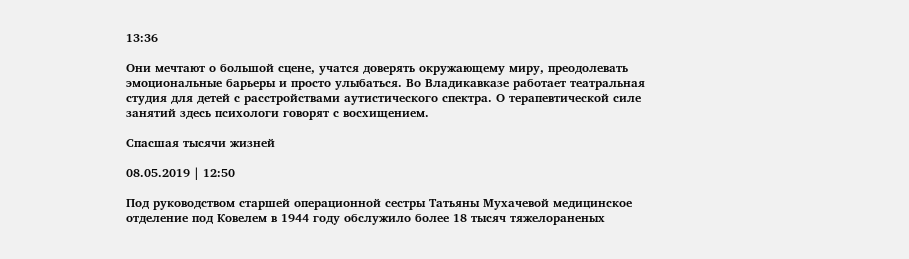13:36

Они мечтают о большой сцене, учатся доверять окружающему миру, преодолевать эмоциональные барьеры и просто улыбаться. Во Владикавказе работает театральная студия для детей с расстройствами аутистического спектра. О терапевтической силе занятий здесь психологи говорят с восхищением.

Спасшая тысячи жизней

08.05.2019 | 12:50

Под руководством старшей операционной сестры Татьяны Мухачевой медицинское отделение под Ковелем в 1944 году обслужило более 18 тысяч тяжелораненых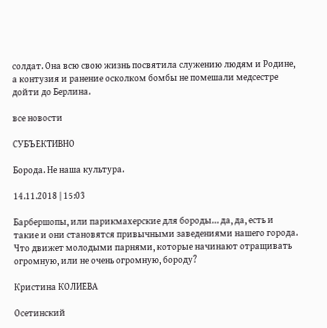солдат. Она всю свою жизнь посвятила служению людям и Родине, а контузия и ранение осколком бомбы не помешали медсестре дойти до Берлина.

все новости

СУБЪЕКТИВНО

Борода. Не наша культура.

14.11.2018 | 15:03

Барбершопы, или парикмахерские для бороды… да, да, есть и такие и они становятся привычными заведениями нашего города. Что движет молодыми парнями, которые начинают отращивать огромную, или не очень огромную, бороду?

Кристина КОЛИЕВА

Осетинский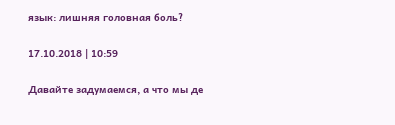язык: лишняя головная боль?

17.10.2018 | 10:59

Давайте задумаемся, а что мы де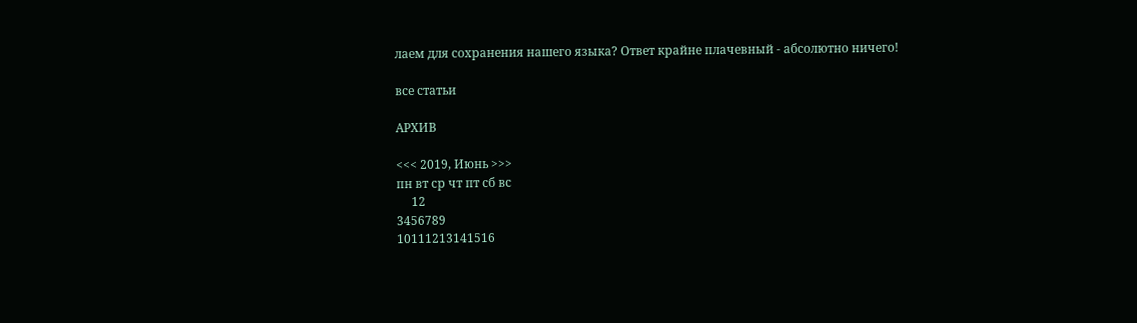лаем для сохранения нашего языка? Ответ крайне плачевный - абсолютно ничего!

все статьи

АРХИВ

<<< 2019, Июнь >>>
пн вт ср чт пт сб вс
     12
3456789
10111213141516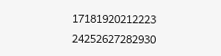17181920212223
24252627282930